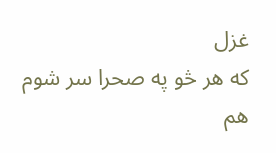غزل
که هر څو په صحرا سر شوم هم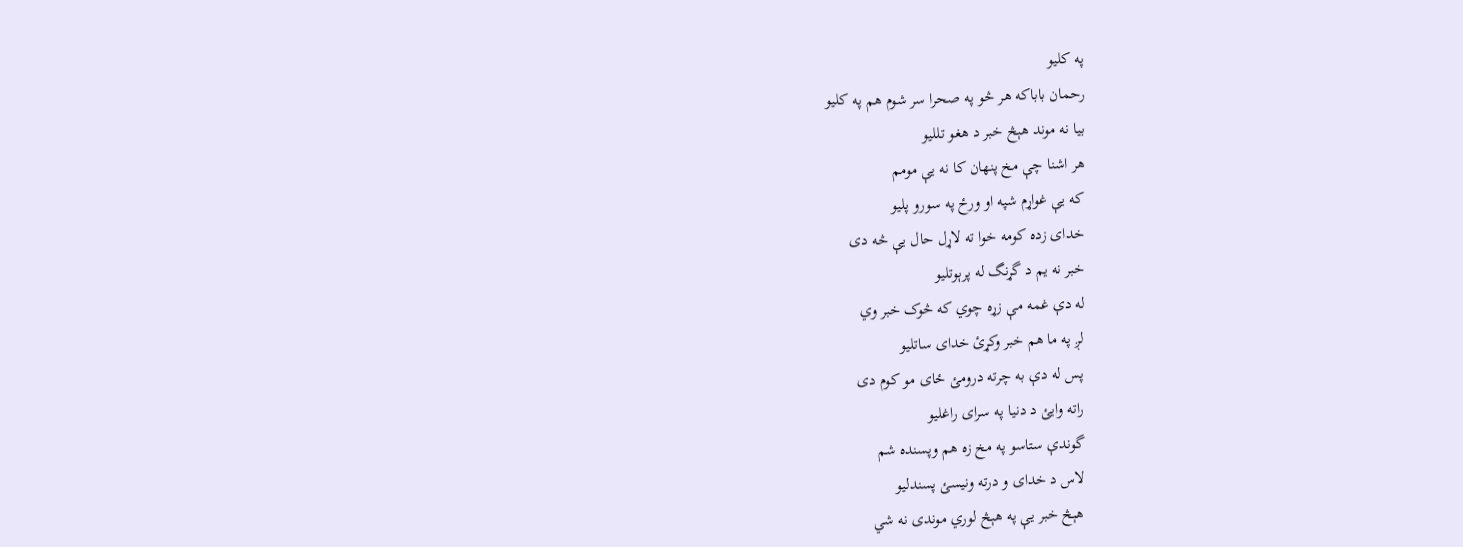په کليو
رحمان باباکه هر څو په صحرا سر شوم هم په کليو
بيا نه موند هېڅ خبر د هغو تلليو
هر اشنا چې مخ پنهان کا نه يې مومم
که يې غواړم شپه او ورځ په سورو پليو
خدای زده کومه خوا ته لاړل حال يې څه دی
خبر نه يم د گړنگ له پرېوتليو
له دې غمه مې زړه چوي که څوک خبر وي
لږ په ما هم خبر وکړئ خدای ساتليو
پس له دې به چرته درومئ ځای مو کوم دی
راته وايئ د دنيا په سرای راغليو
گوندې ستاسو په مخ زه هم وپسنده شم
لاس د خدای و درته ونيسئ پسندليو
هېڅ خبر يې په هېڅ لوري موندی نه شي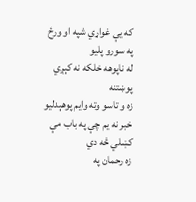که يې غواړي شپه او ورځ په سورو پليو
له ناپوهه خلکه نه کېږي پوښتنه
زه و تاسو وته وايم پوهېدليو
خبر نه يم چې په باب مې کښلي څه دي
زه رحمان په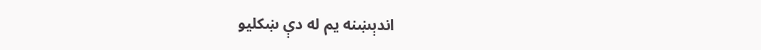اندېښنه يم له دې ښکليو